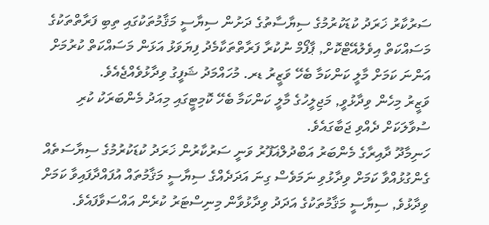ސަރުކާރު ޚަރަދު ކުޑަކުރުމުގެ ސިޔާސާތުގެ ދަށުން ސިޔާސީ މަޤާމުތަކުގައި ތިބި ފަރާތްތަކުގެ މަސައްކަތް އިވެލުއޭޓްކޮށް, ޕާފޯމް ނުކުރާ ފަރާތްތަކާމެދު ފިޔަވަޅު އަޅަން މަސައްކަތް ކުރުމަށް އަންނަ ކަމަށް މާލީ ކަންކަމާ ބެހޭ ވަޒީރު ޑރ. މުހައްމަދު ޝަފީގު ވިދާޅުވެއްޖެއެވެ.
ވަޒީރު މިހެން ވިދާޅުވީ, މަޖިލީހުގެ މާލީ ކަންކަމާ ބެހޭ ކޮމިޓީގައި މިއަދު މެންބަރަކު ކުރި ސުވާލަކަށް ދެއްވި ޖަބާގައެވެ.
ހަނިމާދޫ ދާއިރާގެ މެންބަރު އަބްދުލްޣަފޫރު ވަނީ ސަރުކާރުން ޚަރަދު ކުޑަކުރުމުގެ ސިޔާސަތެއް ގެންގުޅުއްވާ ކަމަށް ވިދާޅުވި ނަމަވެސް ގިނަ އަދަދެއްގެ ސިޔާސީ މަޤާމުތައް އުފައްދާފައިވާ ކަމަށް ވިދާޅުވެ, ސިޔާސީ މަޤާމުތަކުގެ އަދަދު ވިދާޅުވާން މިނިސްޓަރު ކުރެން އައްސަވާފައެވެ.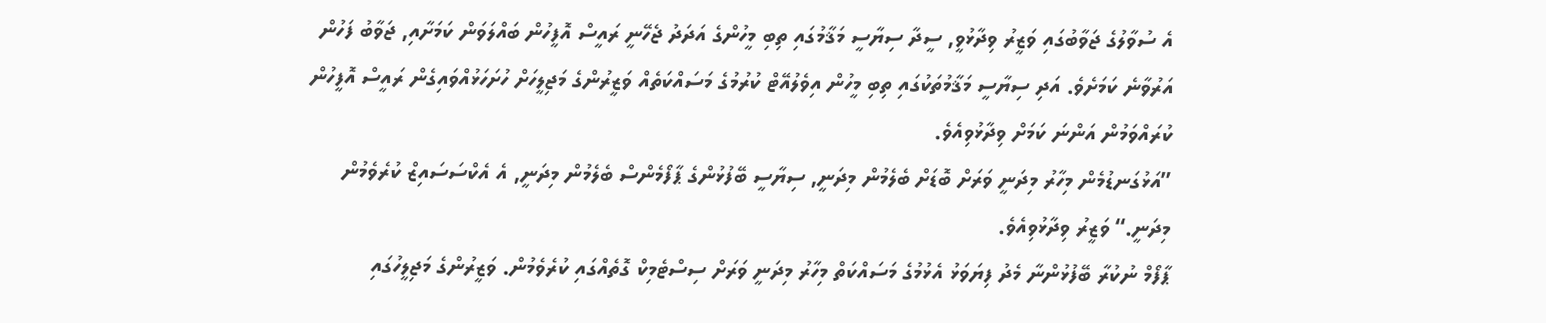އެ ސުވާލުގެ ޖަވާބުގައި ވަޒީރު ވިދާޅުވީ, ސީދާ ސިޔާސީ މަޤާމުގައި ތިބި މީހުންގެ އަދަދު ޖެހޭނީ ރައީސް އޮފީހުން ބައްލަވަން ކަމަށާއި, ޖަވާބު ފަހުން އަރުވާނެ ކަމަށެވެ. އަދި ސިޔާސީ މަޤާމުތަކުގައި ތިބި މީހުން އިވެލުއޭޓް ކުރުމުގެ މަސައްކަތެއް ވަޒީރުންގެ މަޖިލީހަށް ހުށަހަޅުއްވައިގެން ރައީސް އޮފީހުން ކުރައްވަމުން އަންނަ ކަމަށް ވިދާޅުވިއެވެ.
”އަޅުގަނޑުމެން މިހާރު މިދަނީ ވަރަށް ބޮޑަށް ބެލެމުން މިދަނީ, ސިޔާސީ ބޭފުޅުންގެ ޕާފޯމެންސް ބެލެމުން މިދަނީ, އެ އެކްސަސައިޒް ކުރެވެމުން މިދަނީ.“ ވަޒީރު ވިދާޅުވިއެވެ.
ޕާފޯމް ނުކުރާ ބޭފުޅުންނާ މެދު ފިޔަވަޅު އެޅުމުގެ މަސައްކަތް މިހާރު މިދަނީ ވަރަށް ސިސްޓެމިކް ގޮތެއްގައި ކުރެވެމުން. ވަޒީރުންގެ މަޖިލީހުގައި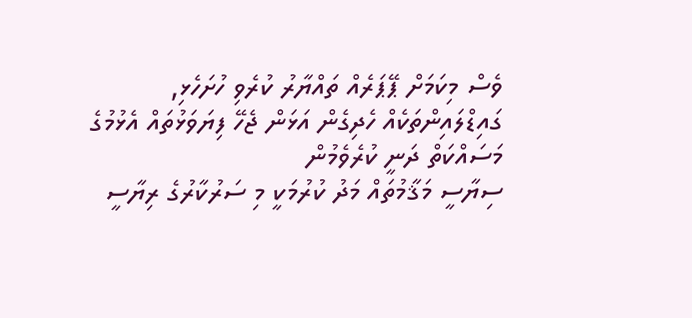ވެސް މިކަމަށް ޕޭޕަރެއް ތައްޔާރު ކުރެވި ހުށަހެޅި, ގައިޑްލައިންތަކެއް ހެދިގެން އަޅަން ޖެހޭ ފިޔަވަޅުތައް އެޅުމުގެ މަސައްކަތް ދަނީ ކުރެވެމުން
ސިޔާސީ މަޤާމުތައް މަދު ކުރުމަކީ މި ސަރުކާރުގެ ރިޔާސީ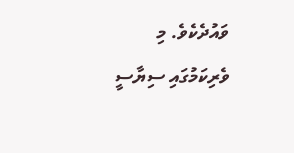ވައުދެކެވެ. މި ވެރިކަމުގައި ސިޔާސީ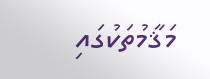މަޤާމުތަކުގައި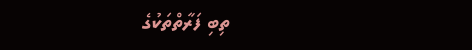ތިބި ފަރާތްތަކުގެ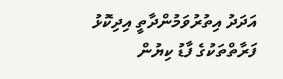އަދަދު އިތުރުވަމުންދާތީ އިދިކޮޅު ފަރާތްތަކުގެ ފާޑު ކިޔުން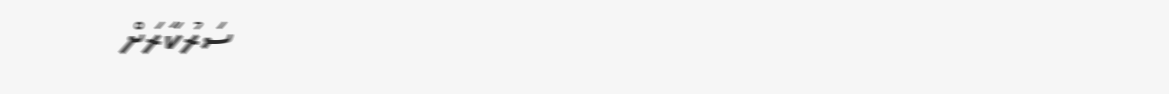ސަރުކާރަށް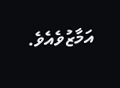އަމާޒުވެއެވެ.